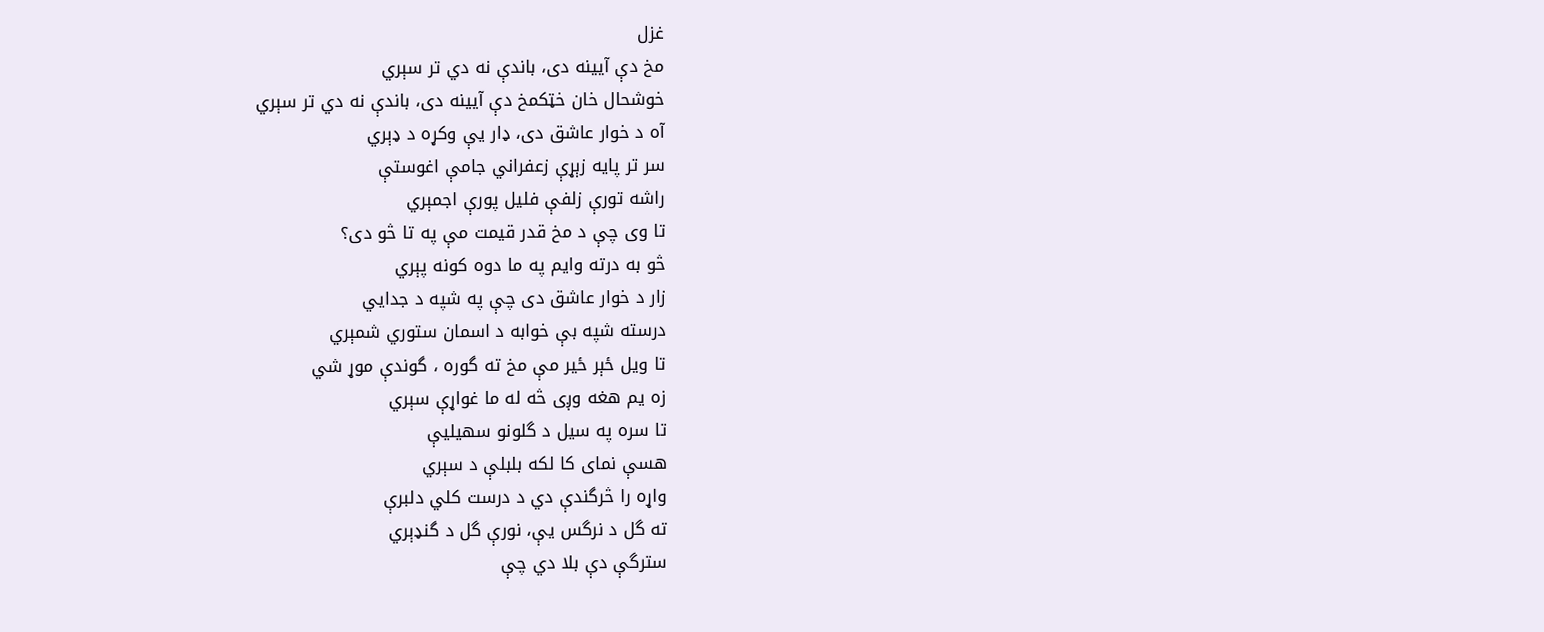غزل
مخ دې آيينه دی، باندې نه دي تر سېري
خوشحال خان خټکمخ دې آيينه دی، باندې نه دي تر سېري
آه د خوار عاشق دی، ډار يې وکړه د ډېري
سر تر پايه زېړې زعفراني جامې اغوستې
راشه تورې زلفې فليل پورې اجمېري
تا وی چې د مخ قدر قيمت مې په تا څو دی؟
څو به درته وايم په ما دوه کونه پېري
زار د خوار عاشق دی چې په شپه د جدايي
درسته شپه بې خوابه د اسمان ستوري شمېري
تا ويل ځېر ځير مې مخ ته گوره ، گوندې موړ شي
زه يم هغه وږی څه له ما غواړې سېري
تا سره په سيل د گلونو سهيليې
هسې نمای کا لکه بلبلې د سېري
واړه را څرگندې دي د درست کلي دلبرې
ته گل د نرگس يې، نورې گل د گنډېري
سترگې دې بلا دي چې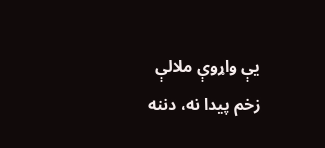يې واړوې ملالې
زخم پيدا نه، دننه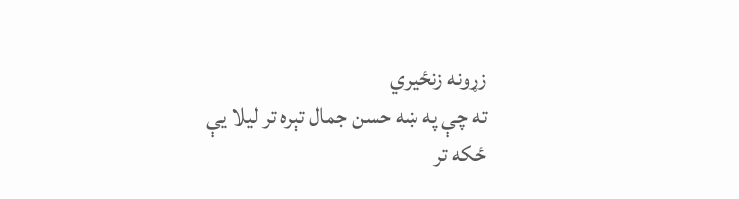زړونه زنځيري
ته چې په ښه حسن جمال تېره تر ليلا يې
ځکه تر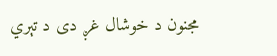مجنون د خوشال غږ دی د تېري